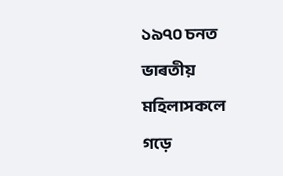১৯৭০ চনত ভাৰতীয় মহিলাসকলে গড়ে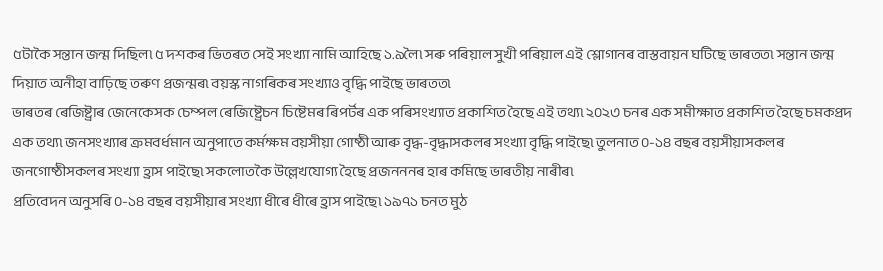৫টাকৈ সন্তান জন্ম দিছিল৷ ৫ দশকৰ ভিতৰত সেই সংখ্যা নামি আহিছে ১.৯লৈ৷ সৰু পৰিয়াল সুখী পৰিয়াল এই শ্লোগানৰ বাস্তবায়ন ঘটিছে ভাৰতত৷ সন্তান জন্ম দিয়াত অনীহা বাঢ়িছে তৰুণ প্ৰজন্মৰ৷ বয়স্ক নাগৰিকৰ সংখ্যাও বৃদ্ধি পাইছে ভাৰতত৷
ভাৰতৰ ৰেজিষ্ট্ৰাৰ জেনেকেসক চেম্পল ৰেজিষ্ট্ৰেচন চিষ্টেমৰ ৰিপৰ্টৰ এক পৰিসংখ্যাত প্ৰকাশিত হৈছে এই তথ্য৷ ২০২৩ চনৰ এক সমীক্ষাত প্ৰকাশিত হৈছে চমকপ্ৰদ এক তথ্য৷ জনসংখ্যাৰ ক্ৰমবৰ্ধমান অনুপাতে কৰ্মক্ষম বয়সীয়া গোষ্ঠী আৰু বৃদ্ধ-বৃদ্ধাসকলৰ সংখ্যা বৃদ্ধি পাইছে৷ তুলনাত ০-১৪ বছৰ বয়সীয়াসকলৰ জনগোষ্ঠীসকলৰ সংখ্যা হ্ৰাস পাইছে৷ সকলোতকৈ উল্লেখযোগ্য হৈছে প্ৰজনননৰ হাৰ কমিছে ভাৰতীয় নাৰীৰ৷
প্ৰতিবেদন অনুসৰি ০-১৪ বছৰ বয়সীয়াৰ সংখ্যা ধীৰে ধীৰে হ্ৰাস পাইছে৷ ১৯৭১ চনত মুঠ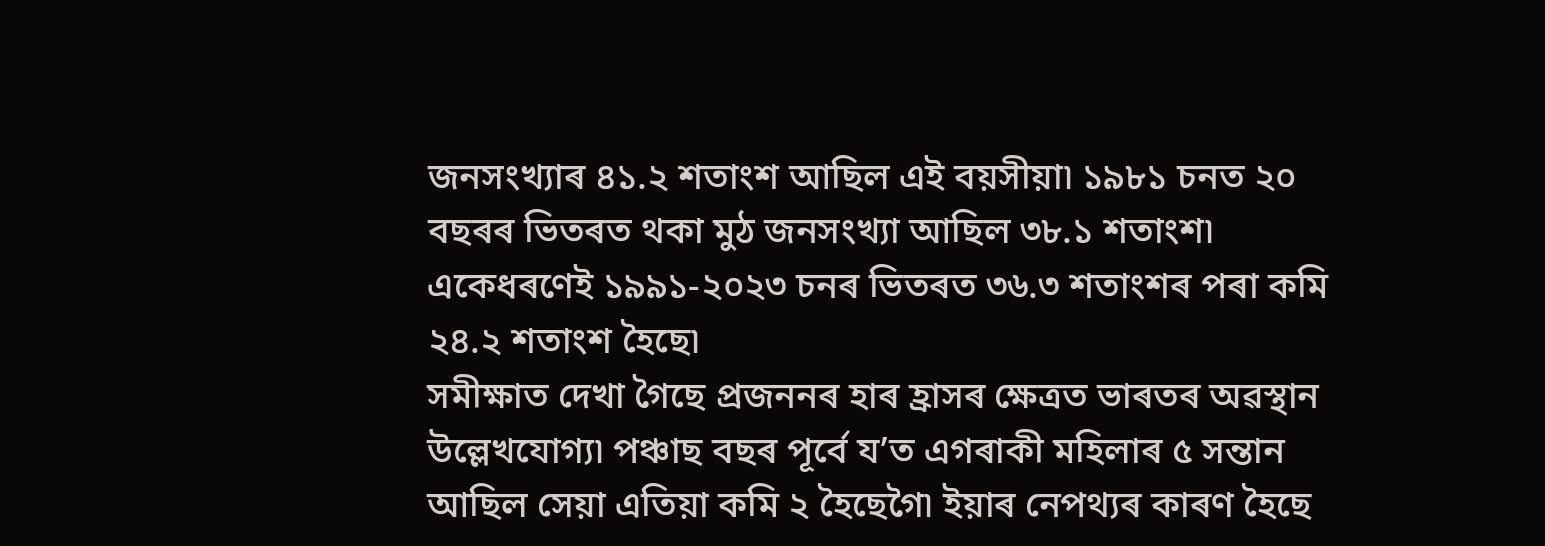জনসংখ্যাৰ ৪১.২ শতাংশ আছিল এই বয়সীয়া৷ ১৯৮১ চনত ২০ বছৰৰ ভিতৰত থকা মুঠ জনসংখ্যা আছিল ৩৮.১ শতাংশ৷ একেধৰণেই ১৯৯১-২০২৩ চনৰ ভিতৰত ৩৬.৩ শতাংশৰ পৰা কমি ২৪.২ শতাংশ হৈছে৷
সমীক্ষাত দেখা গৈছে প্ৰজননৰ হাৰ হ্ৰাসৰ ক্ষেত্ৰত ভাৰতৰ অৱস্থান উল্লেখযোগ্য৷ পঞ্চাছ বছৰ পূৰ্বে য’ত এগৰাকী মহিলাৰ ৫ সন্তান আছিল সেয়া এতিয়া কমি ২ হৈছেগৈ৷ ইয়াৰ নেপথ্যৰ কাৰণ হৈছে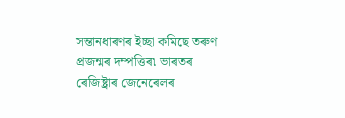সন্তানধাৰণৰ ইচ্ছা কমিছে তৰুণ প্ৰজন্মৰ দম্পত্তিৰ৷ ভাৰতৰ ৰেজিষ্ট্ৰাৰ জেনেৰেলৰ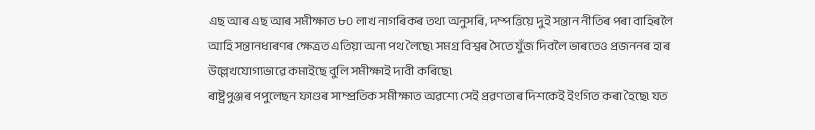এছ আৰ এছ আৰ সমীক্ষাত ৮০ লাখ নাগৰিকৰ তথ্য অনুসৰি, দম্পত্তিয়ে দুই সন্তান নীতিৰ পৰা বাহিৰলৈ আহি সন্তানধাৰণৰ ক্ষেত্ৰত এতিয়া অন্য পথ লৈছে৷ সমগ্ৰ বিশ্বৰ সৈতে যুঁজ দিবলৈ ভাৰতেও প্ৰজননৰ হাৰ উল্লেখযোগ্যভাৱে কমাইছে বুলি সমীক্ষাই দাবী কৰিছে৷
ৰাষ্ট্ৰপুঞ্জৰ পপুলেছন ফাণ্ডৰ সাম্প্ৰতিক সমীক্ষাত অৱশ্যে সেই প্ৰৱণতাৰ দিশকেই ইংগিত কৰা হৈছে৷ যত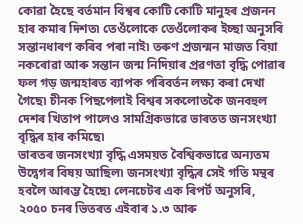কোৱা হৈছে বৰ্তমান বিশ্বৰ কোটি কোটি মানুহৰ প্ৰজনন হাৰ কমাৰ দিশত৷ তেওঁলোকে তেওঁলোকৰ ইচ্ছা অনুসৰি সন্তানধাৰণ কৰিব পৰা নাই৷ তৰুণ প্ৰজন্মন মাজত বিয়া নকৰোৱা আৰু সন্তান জন্ম নিদিয়াৰ প্ৰৱণতা বৃদ্ধি পোৱাৰ ফল গড় জন্মহাৰত ব্যাপক পৰিবৰ্তন লক্ষ্য কৰা দেখা গৈছে৷ চীনক পিছপেলাই বিশ্বৰ সকলোতকৈ জনবহুল দেশৰ খিতাপ পালেও সামগ্ৰিকভাৱে ভাৰতত জনসংখ্যা বৃদ্ধিৰ হাৰ কমিছে৷
ভাৰতৰ জনসংখ্যা বৃদ্ধি এসময়ত বৈশ্বিকভাৱে অন্যতম উদ্বেগৰ বিষয় আছিল৷ জনসংখ্যা বৃদ্ধিৰ সেই গতি মন্থৰ হবলৈ আৰম্ভ হৈছে৷ লেনচেটৰ এক ৰিপৰ্ট অনুসৰি, ২০৫০ চনৰ ভিতৰত এইবাৰ ১.৩ আৰু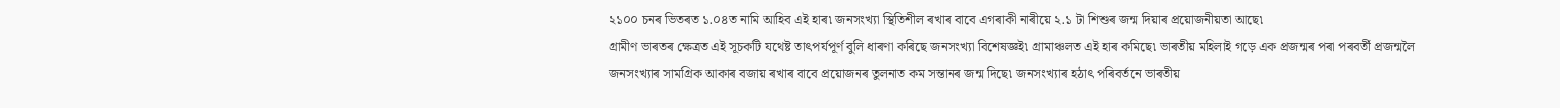২১০০ চনৰ ভিতৰত ১.০৪ত নামি আহিব এই হাৰ৷ জনসংখ্যা স্থিতিশীল ৰখাৰ বাবে এগৰাকী নাৰীয়ে ২.১ টা শিশুৰ জন্ম দিয়াৰ প্ৰয়োজনীয়তা আছে৷
গ্ৰামীণ ভাৰতৰ ক্ষেত্ৰত এই সূচকটি যথেষ্ট তাৎপৰ্যপূৰ্ণ বুলি ধাৰণা কৰিছে জনসংখ্যা বিশেষজ্ঞই৷ গ্ৰামাঞ্চলত এই হাৰ কমিছে৷ ভাৰতীয় মহিলাই গড়ে এক প্ৰজন্মৰ পৰা পৰবৰ্তী প্ৰজন্মলৈ জনসংখ্যাৰ সামগ্ৰিক আকাৰ বজায় ৰখাৰ বাবে প্ৰয়োজনৰ তুলনাত কম সন্তানৰ জন্ম দিছে৷ জনসংখ্যাৰ হঠাৎ পৰিবৰ্তনে ভাৰতীয়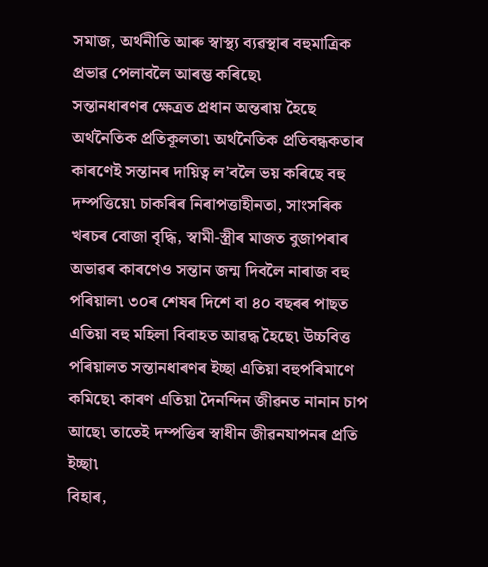সমাজ, অৰ্থনীতি আৰু স্বাস্থ্য ব্যৱস্থাৰ বহুমাত্ৰিক প্ৰভাৱ পেলাবলৈ আৰম্ভ কৰিছে৷
সন্তানধাৰণৰ ক্ষেত্ৰত প্ৰধান অন্তৰায় হৈছে অৰ্থনৈতিক প্ৰতিকূলতা৷ অৰ্থনৈতিক প্ৰতিবন্ধকতাৰ কাৰণেই সন্তানৰ দায়িত্ব ল’বলৈ ভয় কৰিছে বহু দম্পত্তিয়ে৷ চাকৰিৰ নিৰাপত্তাহীনতা, সাংসৰিক খৰচৰ বোজা বৃদ্ধি, স্বামী-স্ত্ৰীৰ মাজত বুজাপৰাৰ অভাৱৰ কাৰণেও সন্তান জন্ম দিবলৈ নাৰাজ বহু পৰিয়াল৷ ৩০ৰ শেষৰ দিশে বা ৪০ বছৰৰ পাছত এতিয়া বহু মহিলা বিবাহত আৱদ্ধ হৈছে৷ উচ্চবিত্ত পৰিয়ালত সন্তানধাৰণৰ ইচ্ছা এতিয়া বহুপৰিমাণে কমিছে৷ কাৰণ এতিয়া দৈনন্দিন জীৱনত নানান চাপ আছে৷ তাতেই দম্পত্তিৰ স্বাধীন জীৱনযাপনৰ প্ৰতি ইচ্ছা৷
বিহাৰ,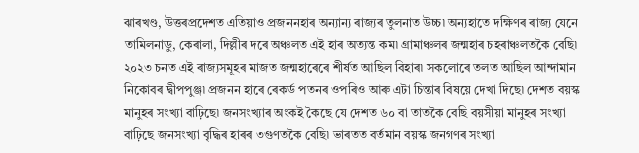ঝাৰখণ্ড, উত্তৰপ্ৰদেশত এতিয়াও প্ৰজননহাৰ অন্যান্য ৰাজ্যৰ তুলনাত উচ্চ৷ অন্যহাতে দক্ষিণৰ ৰাজ্য যেনে তামিলনাডু, কেৰালা, দিল্লীৰ দৰে অঞ্চলত এই হাৰ অত্যন্ত কম৷ গ্ৰামাঞ্চলৰ জন্মহাৰ চহৰাঞ্চলতকৈ বেছি৷ ২০২৩ চনত এই ৰাজ্যসমূহৰ মাজত জন্মহাৰেৰে শীৰ্ষত আছিল বিহাৰ৷ সকলোৰে তলত আছিল আন্দামান নিকোবৰ দ্বীপপুঞ্জ৷ প্ৰজনন হাৰে ৰেকৰ্ড পতনৰ ওপৰিও আৰু এটা চিন্তাৰ বিষয়ে দেখা দিছে৷ দেশত বয়স্ক মানুহৰ সংখ্যা বাঢ়িছে৷ জনসংখ্যাৰ অংকই কৈছে যে দেশত ৬০ বা তাতকৈ বেছি বয়সীয়া মানুহৰ সংখ্যা বাঢ়িছে জনসংখ্যা বৃদ্ধিৰ হাৰৰ ৩গুণতকৈ বেছি৷ ভাৰতত বৰ্তমান বয়স্ক জনগণৰ সংখ্যা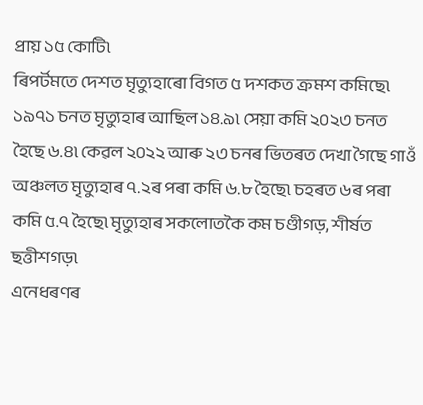প্ৰায় ১৫ কোটি৷
ৰিপৰ্টমতে দেশত মৃত্যুহাৰো বিগত ৫ দশকত ক্ৰমশ কমিছে৷ ১৯৭১ চনত মৃত্যুহাৰ আছিল ১৪.৯৷ সেয়া কমি ২০২৩ চনত হৈছে ৬.৪৷ কেৱল ২০২২ আৰু ২৩ চনৰ ভিতৰত দেখা গৈছে গাওঁ অঞ্চলত মৃত্যুহাৰ ৭.২ৰ পৰা কমি ৬.৮ হৈছে৷ চহৰত ৬ৰ পৰা কমি ৫.৭ হৈছে৷ মৃত্যুহাৰ সকলোতকৈ কম চণ্ডীগড়, শীৰ্ষত ছত্তীশগড়৷
এনেধৰণৰ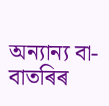অন্যান্য বা-বাতৰিৰ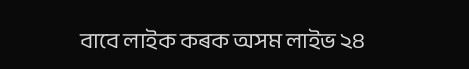বাবে লাইক কৰক অসম লাইভ ২৪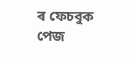ৰ ফেচবুক পেজ